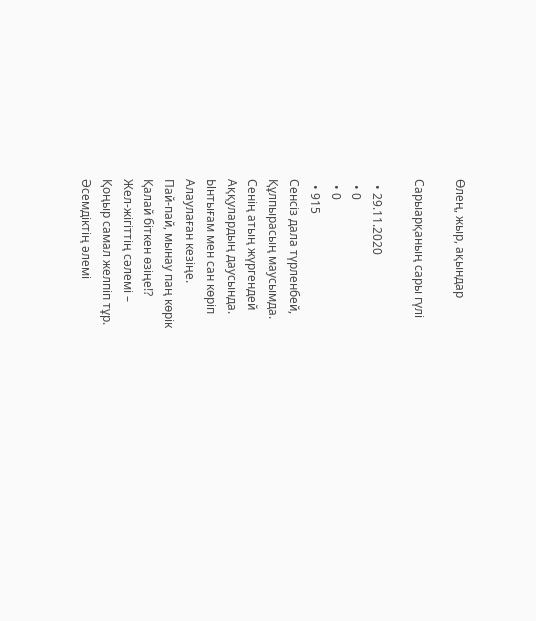Өлең, жыр, ақындар

Сарыарқаның сары гүлі

  • 29.11.2020
  • 0
  • 0
  • 915
Сенсіз дала түрленбей,
Құлпырасың маусымда.
Сенің атың жүргендей
Аққулардың даусында.
Ынтығам мен сан көріп
Алаулаған кезіңе.
Пай-пай, мынау паң көрік
Қалай біткен өзіңе!?
Жел-жігіттің сәлемі –
Қоңыр самал желпіп тұр.
Әсемдіктің әлемі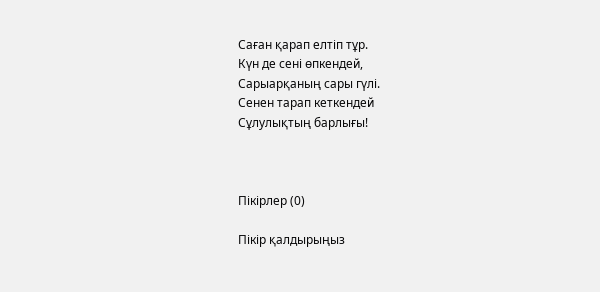Саған қарап елтіп тұр.
Күн де сені өпкендей,
Сарыарқаның сары гүлі.
Сенен тарап кеткендей
Сұлулықтың барлығы!



Пікірлер (0)

Пікір қалдырыңыз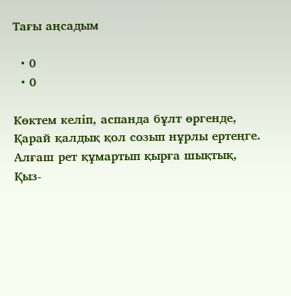Тағы аңсадым

  • 0
  • 0

Көктем келiп, аспанда бұлт өргенде,
Қарай қалдық қол созып нұрлы ертеңге.
Алғаш рет құмартып қырға шықтық,
Қыз-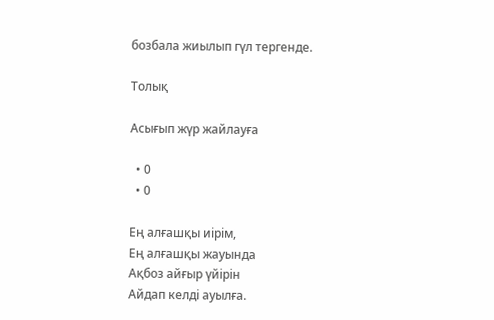бозбала жиылып гүл тергенде.

Толық

Асығып жүр жайлауға

  • 0
  • 0

Ең алғашқы иiрiм,
Ең алғашқы жауында
Ақбоз айғыр үйiрiн
Айдап келдi ауылға.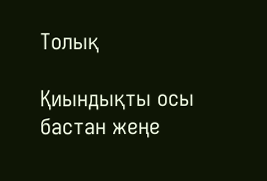Толық

Қиындықты осы бастан жеңе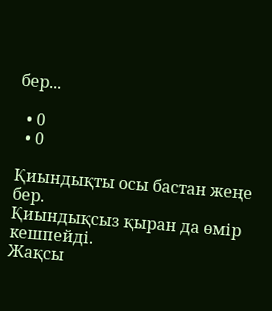бер...

  • 0
  • 0

Қиындықты осы бастан жеңе бер.
Қиындықсыз қыран да өмір кешпейді.
Жақсы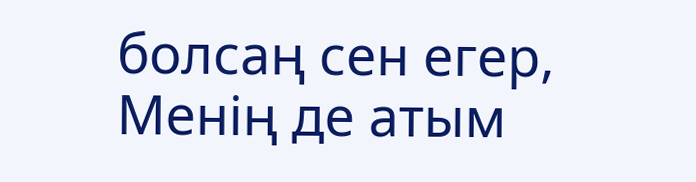болсаң сен егер,
Менiң де атым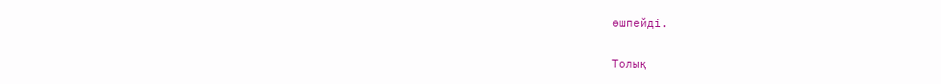өшпейдi.

Толық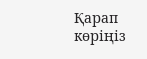Қарап көріңіз